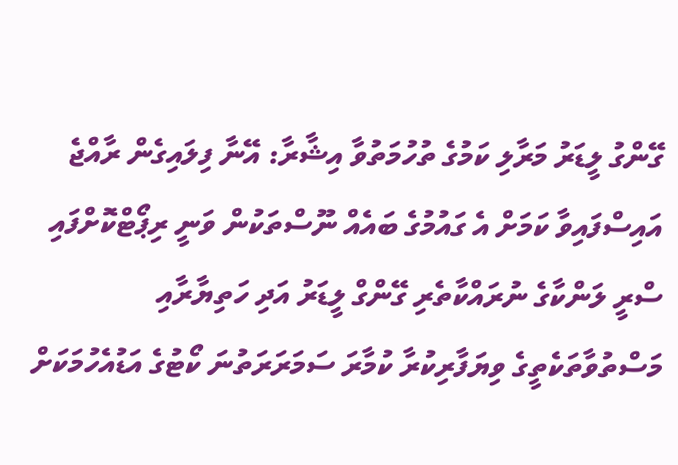ގޭންގު ލީޑަރު މަރާލި ކަމުގެ ތުހުމަތުވާ އިޝާރާ: އޭނާ ފިލައިގެން ރާއްޖެ އައިސްފައިވާ ކަމަށް އެ ގައުމުގެ ބައެއް ނޫސްތަކުން ވަނީ ރިޕޯޓްކޮށްފައި
ސްރީ ލަންކާގެ ނުރައްކާތެރި ގޭންގް ލީޑަރު އަދި ހަތިޔާރާއި މަސްތުވާތަކެތީގެ ވިޔަފާރިކުރާ ކުމާރަ ސަމަރަރަތުނަ ކޯޓުގެ އަޑުއެހުމަކަށް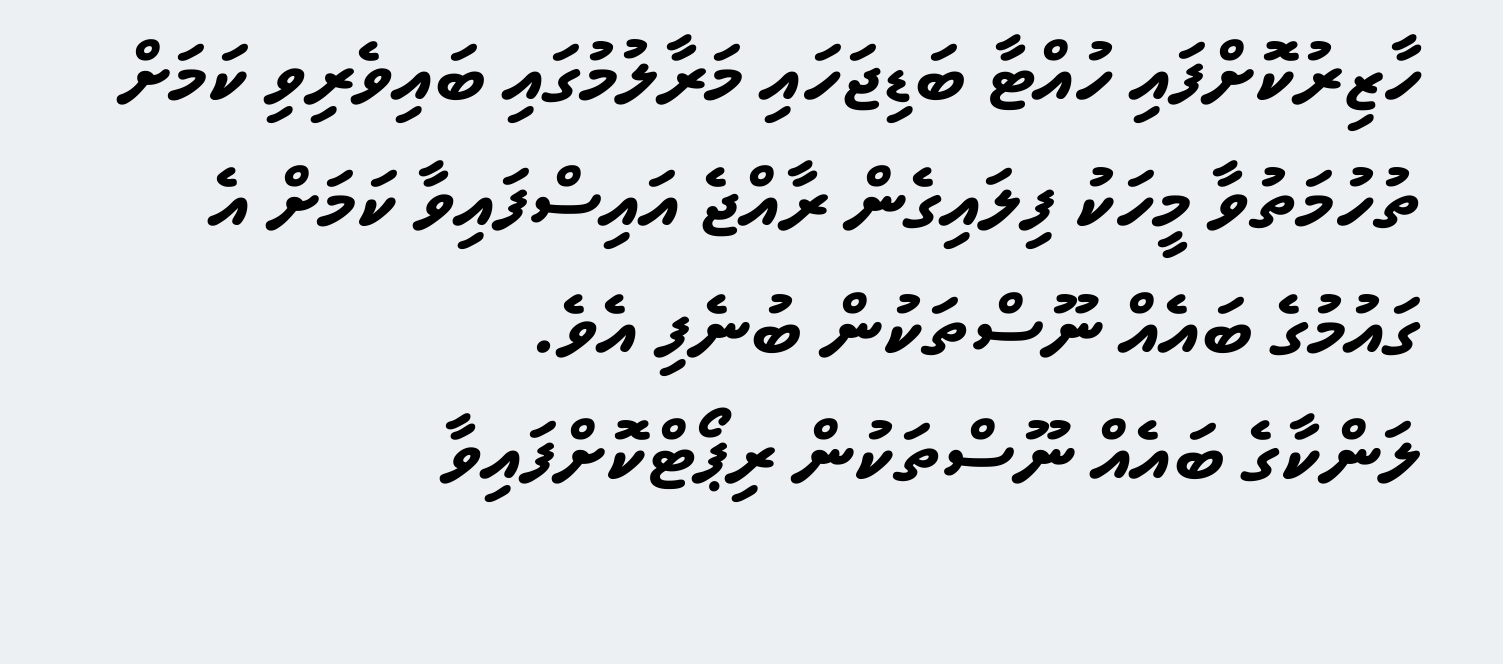ހާޒިރުކޮށްފައި ހުއްޓާ ބަޑިޖަހައި މަރާލުމުގައި ބައިވެރިވި ކަމަށް ތުހުމަތުވާ މީހަކު ފިލައިގެން ރާއްޖެ އައިސްފައިވާ ކަމަށް އެ ގައުމުގެ ބައެއް ނޫސްތަކުން ބުނެފި އެވެ.
ލަންކާގެ ބައެއް ނޫސްތަކުން ރިޕޯޓްކޮށްފައިވާ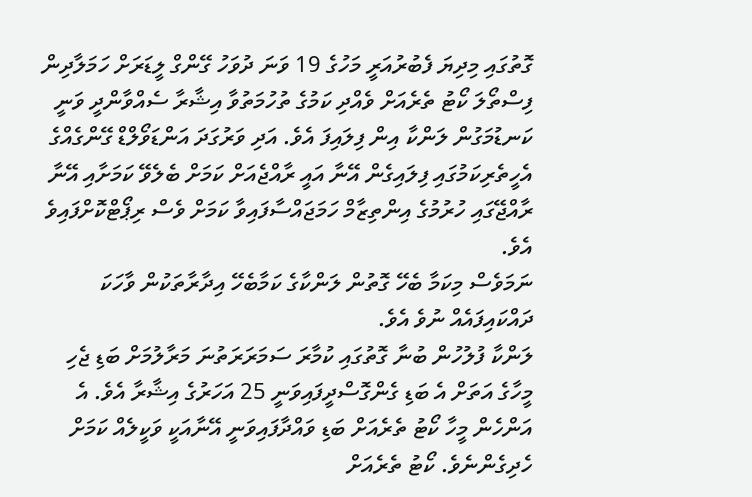ގޮތުގައި މިދިޔަ ފެބުރުއަރީ މަހުގެ 19 ވަނަ ދުވަހު ގޭންގް ލީޑަރަށް ހަމަލާދިން ފިސްތޯލަ ކޯޓު ތެރެއަށް ވެއްދި ކަމުގެ ތުހުމަތުވާ އިޝާރާ ސެއްވާންދީ ވަނީ ކަނޑުމަގުން ލަންކާ އިން ފިލައިފަ އެވެ. އަދި ވަރުގަދަ އަންޑަވޯލްޑް ގޭންގެއްގެ އެހީތެރިކަމުގައި ފިލައިގެން އޭނާ އައީ ރާއްޖެއަށް ކަމަށް ބެލެވޭ ކަމަށާއި އޭނާ ރާއްޖޭގައި ހުރުމުގެ އިންތިޒާމް ހަމަޖައްސާފައިވާ ކަމަށް ވެސް ރިޕޯޓްކޮށްފައިވެ އެވެ.
ނަމަވެސް މިކަމާ ބެހޭ ގޮތުން ލަންކާގެ ކަމާބެހޭ އިދާރާތަކުން ވާހަކަ ދައްކައިފައެއް ނުވެ އެވެ.
ލަންކާ ފުލުހުން ބުނާ ގޮތުގައި ކުމާރަ ސަމަރަރަތުނަ މަރާލުމަށް ބަޑި ޖެހި މީހާގެ އަތަށް އެ ބަޑި ގެންގޮސްދީފައިވަނީ 25 އަހަރުގެ އިޝާރާ އެވެ. އެ އަންހެން މީހާ ކޯޓު ތެރެއަށް ބަޑި ވައްދާފައިވަނީ އޭނާއަކީ ވަކީލެއް ކަމަށް ހެދިގެންނެވެ. ކޯޓު ތެރެއަށް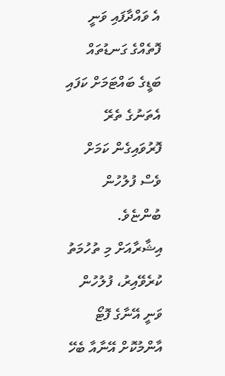އެ ވައްދާފައި ވަނީ ފޮތެއްގެ ގަނޑުތައް ބަޑީގެ ބައްޓަމަށް ކަފައި އެތަނުގެ ތެރޭ ފޮރުވައިގެން ކަމަށް ވެސް ފުލުހުން ބުންޏެވެ.
އިޝާރާއަށް މި ތުހުމަތު ކުރެވޭއިރު، ފުލުހުން ވަނީ އޭނާގެ ފޮޓޯ އާންމުކޮށް އޭނާއާ ބެހޭ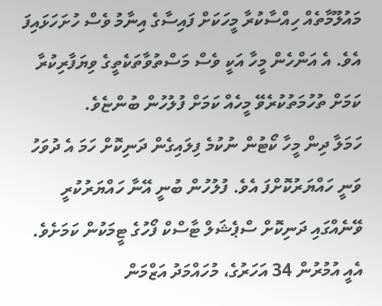މައުލޫމާތެއް ހިއްސާކުރާ މީހަކަށް ފައިސާގެ އިނާމު ވެސް ހުށަހަޅައިފަ އެވެ. އެ އަންހެން މީހާ އަކީ ވެސް މަސްތުވާތަކެތީގެ ވިޔަފާރިކުރާ ކަމަށް ތުހުމަތުކުރެވޭ މީހެއް ކަމަށް ފުލުހުން ބުންޏެވެ.
ހަމަލާ ދިން މީހާ ކޯޓުން ނުކުމެ ފިލައިގެން ދަނިކޮށް ހަމަ އެ ދުވަހު ވަނީ ހައްޔަރުކޮށްފަ އެވެ. ފުލުހުން ބުނީ އޭނާ ހައްޔަރުކުރީ ވޭނެއްގައި ދަނިކޮށް ސްޕެޝަލް ޓާސްކް ފޯހުގެ ޓީމަކުން ކަމަށެވެ. އެއީ އުމުރުން 34 އަހަރުގެ، މުހައްމަދު އަޒްމަން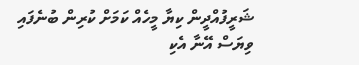ޝަރީފުއްދީން ކިޔާ މީހެއް ކަމަށް ކުރިން ބުނެފައި ވިޔަސް އޭނާ އެކި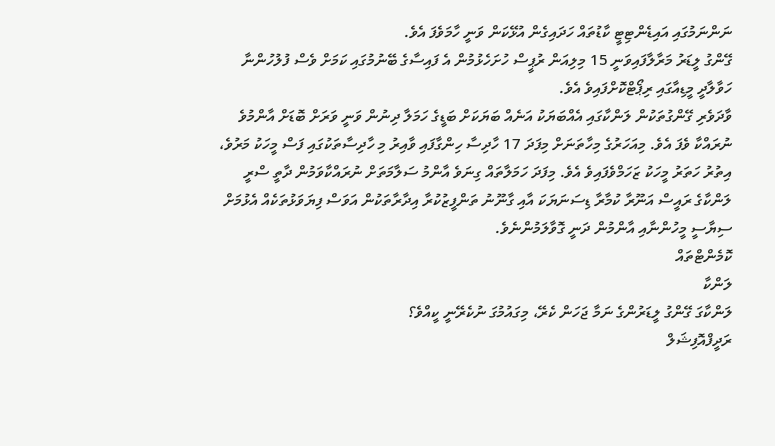ނަންނަމުގައި އައިޑެންޓިޓީ ކާޑުތައް ހަދައިގެން އުޅޭކަން ވަނީ ހާމަވެފަ އެވެ.
ގޭންގު ލީޑަރު މަރާލާފައިވަނީ 15 މިލިއަން ރުޕީސް ހުށަހެޅުމުން އެ ފައިސާގެ ބޭނުމުގައި ކަމަށް ވެސް ފުލުހުންނާ ހަވާލާދީ މީޑިއާގައި ރިޕޯޓްކޮށްފައިވެ އެވެ.
ވާދަވެރި ގޭންގުތަކުން ލަންކާގައި އެއްބަޔަކު އަނެއް ބަޔަކަށް ބަޑީގެ ހަމަލާ ދިނުން ވަނީ ވަރަށް ބޮޑަށް އާންމުވެ ނުރައްކާ ވެފަ އެވެ. މިއަހަރުގެ މިހާތަނަށް މިފަދަ 17 ހާދިސާ ހިންގާފައި ވާއިރު މި ހާދިސާތަކުގައި ފަސް މީހަކު މަރުވެ، އިތުރު ހަތަރު މީހަކު ޒަހަމްވެފައިވެ އެވެ. މިފަދަ ހަމަލާތައް ގިނަވެ އާންމު ސަލާމަތަށް ނުރައްކާވަމުން ދާތީ ސްރީ ލަންކާގެ ރައީސް އަނޫރާ ކުމާރާ ޑިސަނަޔަކަ އާއި ގާނޫނު ތަންފީޒުކުރާ އިދާރާތަކުން އަވަސް ފިޔަވަޅުތަކެއް އެޅުމަށް ސިޔާސީ މީހުންނާއި އާންމުން ދަނީ ގޮވާލަމުންނެވެ.
ކޮމެންޓްތައް
ލަންކާ
ލަންކާގަ ގޭންގު ލީޑަރުންގެ ނަމާ ޖަހަން ކެރޭ، މިގައުމުގަ ނުކެރޭނީ ކީއްވެ؟
ރަދީފްއޮފިޝަލް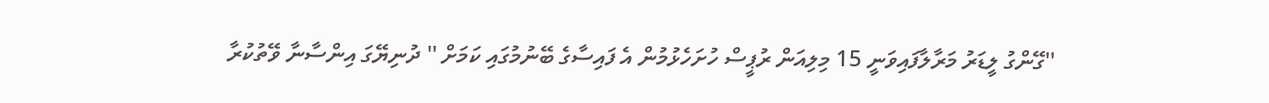''ގޭންގު ލީޑަރު މަރާލާފައިވަނީ 15 މިލިއަން ރުޕީސް ހުށަހެޅުމުން އެ ފައިސާގެ ބޭނުމުގައި ކަމަށް '' ދުނިޔޭގަ އިންސާނާ ވޭތުކުރާ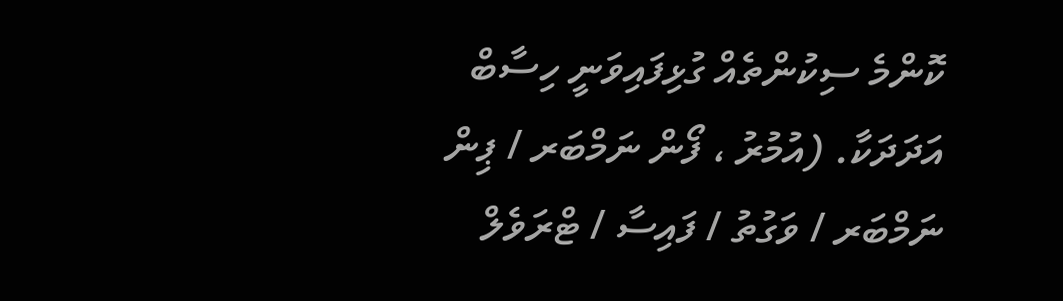ކޮންމެ ސިކުންތެއް ގުޅިފައިވަނީ ހިސާބް އަދަދަކާ. (އުމުރު ، ފޯން ނަމްބަރ / ޕިން ނަމްބަރ / ވަގުތު / ފައިސާ / ޓްރަވެލް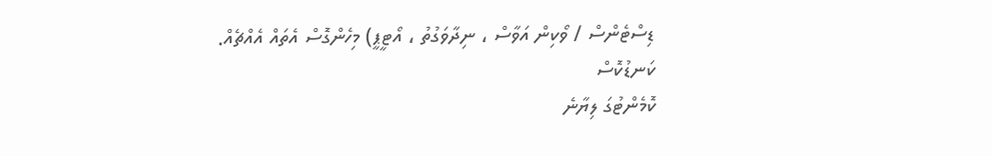ޑިސްޓެންސް / ވޯކިން އަވާސް ، ނިދާވަގުތު ، އޯޓީޕީ) މިހެންގޮސް އެތައް އެއްޗެއް.
ކަނޑުކޮސް
ކޮމެންޓުގަ ލިޔާނެ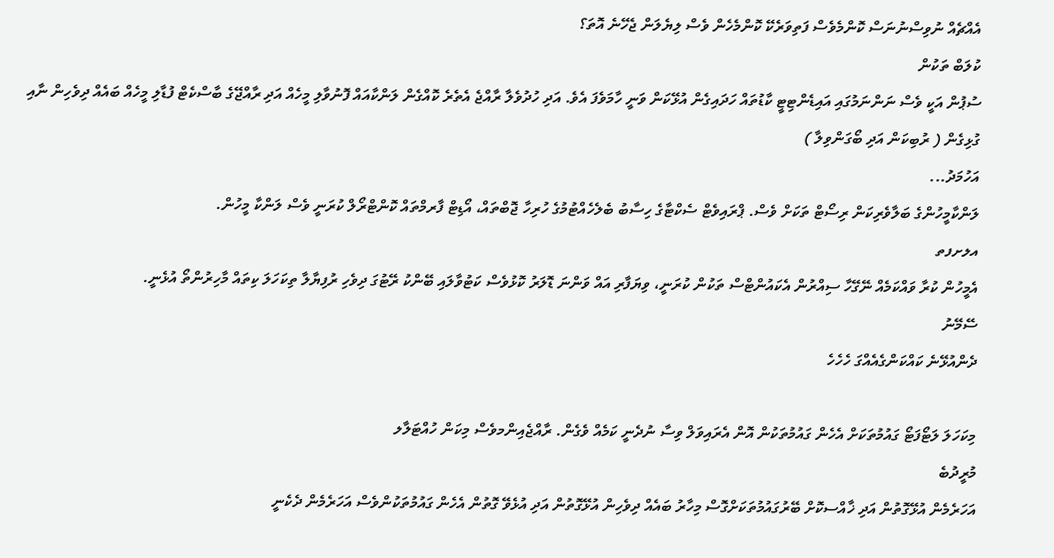އެއްޗެއް ނުވިސްނުނަސް ކޮންމެވެސް ފަތިވަރެކޭ ކޮންމެހެން ވެސް ލިޔެލަން ޖެހޭނެ އޮތަ؟
ކުލަބް ތަކުން
ސުޕުން އަކީ ވެސް ނަންނަމުގައި އައިޑެންޓިޓީ ކާޑުތައް ހަދައިގެން އުޅޭކަން ވަނީ ހާމަވެފަ އެވެ. އަދި ހުދުވެލާ ރާއްޖެ އެތެރެ ކޮއްގެން ލަންކާއައް ފޮނުވާލި މީހެއް އަދި ރާއްޖޭގެ ބާސްކެޓް ފުޑާލި މީހެއް ބައެއް ދިވެހިން ނާއި ގުޅިގެން ( ރުބިކަން އަދި ބޯގަންވިލާ )
އަހުމަދު...
ލަންކާމީހުންގެ ބަލާވެރިކަން ރިސޯޓް ތަކަށް ވެސް. ޕްރައިވެޓް ސެކްޓާގެ ހިސާބު ބެލެހެއްޓުމުގެ ހުރިހާ ޖޮބްތައް، އޯޑިޓް ފާރމްތައް ކޮންޓްރޯލް ކުރަނީ ވެސް ލަންކާ މީހުން.
އލށފތ
އެމީހުން ކުރާ ވައްކަމެއް ނޭގޭހާ ސިއްރުން އެކައުންޓްސް ތަކުން ކުރަނީ، ވިޔަފާރި އައް ވަންނަ ޑޮލަރު ކޮޅުވެސް ކަޓުވާލައި ބޭންކު ރޭޓުގަ ދިވެހި ރުފިޔާލާ ތިކަހަލަ ކިތައް މާހިރުންތޯ އުޅެނީ.
ސޭމޭނު
ދެންއުޅޭނެ ކައްކަންގެއެއްގަ ހެހެހެ

މިކަހަލަ ލަޓޯފަޓޯ ގައުމުތަކަށް އެހެން ގައުމުތަކުން އޮން އެރައިވަލް ވިސާ ނުދެނީ ކަމެއް ވެގެން. ރާއްޖެއިންމވެސް މިކަން ހުއްޓަލާލ
މުރީދުބެ
އަހަރެމެން އުޅޭގޮތުން އަދި ޚާއްސކޮށް ބޭރުގައުމުތަކަށްގޮސް މިހާރު ބައެއް ދިވެހިން އުޅޭގޮތުން އަދި އުޅެވޭ ގޮތުން އެހެން ގައުމުތަކުންވެސް އަހަރެމެން ދެކެނީ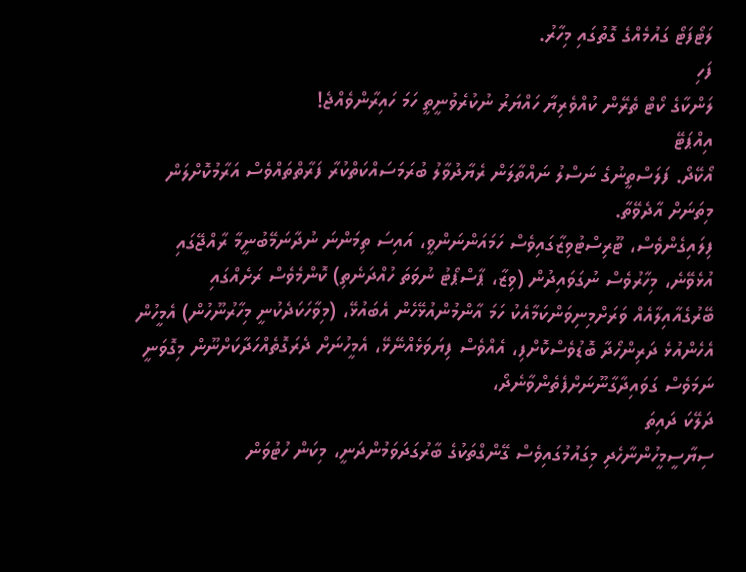ލަޓޯފަޓޯ ގައުމެއްގެ ގޮތުގައި މިހާރު.
ފަހި
ލަންކާގެ ކޯޓް ތެރޭން ކުއްވެރިޔާ ހައްޔަރު ނުކުރެވުނީތީ ހަމަ ހައިރާންވެއްޖެ!
އިއްޕަޓޭ
އޯކޭދޯ. ފަލަސްތީނުގެ ނަސްލު ނައްތާލަން ރެޔާދުވާލު ބުރަމަސައްކަތްކުރާ ފަރާތްތައްވެސް އަރާމުކޮށްލަން މިތަނަށް އާދެވޭތާ.
ފިލައިގެންވެސް، ޓޫރިސްޓުވިޒާގައިވެސް ހަމައަންނަންވީ، އައިސަ ތިމަންނަ ނުދާނަމޭބުނީމާ ރާއްޖޭގައި އުޅެވޭނެ، މިހާރުވެސް ނުގަވައިދުން (ވިޒާ، ޕާސްޕޯޓު ނުވަތަ ހުއްދަނެތި) ކޮންމެވެސް ރަށެއްގައި ބޭރުގެއާއިލާއެއް ވަރަށްމިނިވަންކަމާއެކު ހަމަ އާންމުންއުޅޭހެން އެބައުޅޭ، (މިވާހަކަދެކުނީ މިހާރުނޫހުން) އެމީހުން އެހެންއުޅެ ދަރިންހޯދާ ބޮޑުވެސްކޮށްފި، އެއްވެސް ފިޔަވަޅެއްނޭޅޭ، އެމީހުނަށް ދެރަގޮތެއްހަދާކަށްނޫން މިގޮވަނީ ނަމަވެސް ގަވައިދާގާނޫނަށްފެތެންވާނެދޯ،
ދަލޭކަ ދައިތަ
ސިޔާސީމީހުންނާހެދި މިގައުމުގައިވެސް ގޭންގްތަކުގެ ބާރުގަދަވަމުންދަނީ، މިކަން ހުޓުވަން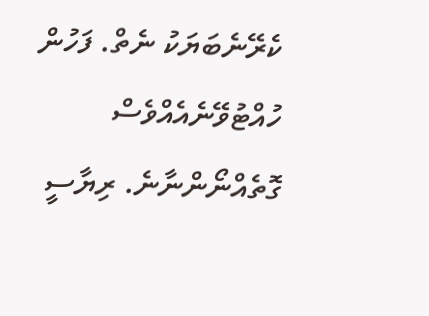ކެރޭނެބަޔަކު ނެތް. ފަހުން ހުއްޓުވޭނެއެއްވެސް ގޮތެއްނޯންނާނެ. ރިޔާސީ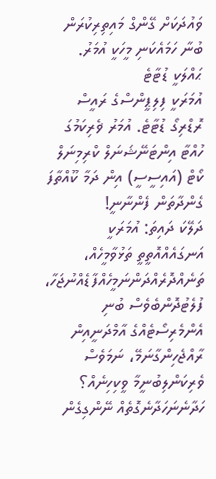ވައުދަކަށް ގޭންގް މައިތިރިކުރަން ބުނާ ހަމައެކަނި މީހަކީ އުމަރު.
ޙައްލަކީ ޑުޓާޓެ
އުމަރަކީ ފިލިޕީންސްގެ ރައީސް ރޮޑްރިގޯ ޑުޓާޓެ. އުމަރު ޥެރިކަމުގަ ހުއްޓާ އިންޓަނޭޝަނަލް ކްރިމިނަލް ކޯޓް (އައިސީސީ) އިން ދަމާ ކޫއްތާފަ ގެންދާތަން ފެންނާނީ!
ދަލޭކަ ދައިތަ: އުމަރަކީ އަނގައެއްއޮތީތީ ތަޅުވާމީހެއް، ތަނެއްދޮރެއްދަންނަމީހެއްފާޑެއްނުޖަހާ، ފުލެޓުދޮންބެވެސް ބުނި އެންމެރިސޯޓެއްގެ އާމްދަނީއިން ރާއްޖެހިންގާނަމޭ، ނަމަވެސް ވެރިކަންލިބުނީމާ ވީކިހިނެއް؟ ހަދާނެނަހަދާނެގޮތެއް ނޭންގިގެން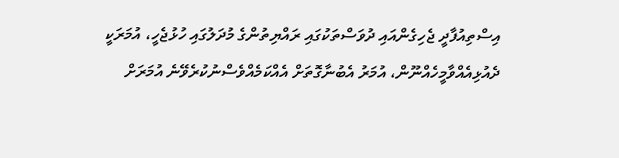އިސްތިއުފާދީ ޖެހިގެންއައި ދުވަސްތަކުގައި ރައްޔިތުންގެ މުދަލުގައި ހުޅުޖެހީ، އުމަރަކީ ދެއުޅިއެއްވާމީހެއްނޫން، އުމަރު އެބުނާގޮތަށް އެއްކަމެއްވެސްނުކުރެވޭނެ އުމަރަށް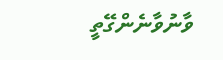ވާނުވާނެންގޭތީ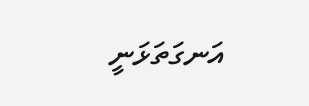އަނގަތަޅަނީ